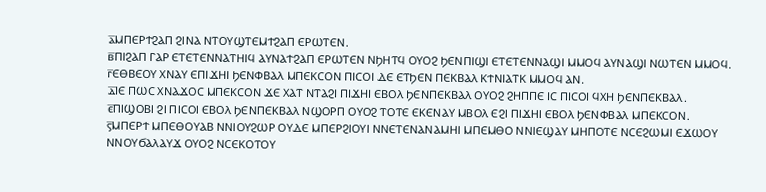ⲁ̅ⲘⲠⲈⲢϮϨⲀⲠ ϨⲒⲚⲀ ⲚⲦⲞⲨϢⲦⲈⲘϮϨⲀⲠ ⲈⲢⲰⲦⲈⲚ.
ⲃ̅ⲠⲒϨⲀⲠ ⲄⲀⲢ ⲈⲦⲈⲦⲈⲚⲚⲀⲦⲎⲒϤ ⲀⲨⲚⲀϮϨⲀⲠ ⲈⲢⲰⲦⲈⲚ ⲚϦⲎⲦϤ ⲞⲨⲞϨ ϦⲈⲚⲠⲒϢⲒ ⲈⲦⲈⲦⲈⲚⲚⲀϢⲒ ⲘⲘⲞϤ ⲀⲨⲚⲀϢⲒ ⲚⲰⲦⲈⲚ ⲘⲘⲞϤ.
ⲅ̅ⲈⲐⲂⲈⲞⲨ ⲬⲚⲀⲨ ⲈⲠⲒϪⲎⲒ ϦⲈⲚⲪⲂⲀⲖ ⲘⲠⲈⲔⲤⲞⲚ ⲠⲒⲤⲞⲒ ⲆⲈ ⲈⲦϦⲈⲚ ⲠⲈⲔⲂⲀⲖ ⲔϮⲚⲒⲀⲦⲔ ⲘⲘⲞϤ ⲀⲚ.
ⲇ̅ⲒⲈ ⲠⲰⲤ ⲬⲚⲀϪⲞⲤ ⲘⲠⲈⲔⲤⲞⲚ ϪⲈ ⲬⲀⲦ ⲚⲦⲀϨⲒ ⲠⲒϪⲎⲒ ⲈⲂⲞⲖ ϦⲈⲚⲠⲈⲔⲂⲀⲖ ⲞⲨⲞϨ ϨⲎⲠⲠⲈ ⲒⲤ ⲠⲒⲤⲞⲒ ϤⲬⲎ ϦⲈⲚⲠⲈⲔⲂⲀⲖ.
ⲉ̅ⲠⲒϢⲞⲂⲒ ϨⲒ ⲠⲒⲤⲞⲒ ⲈⲂⲞⲖ ϦⲈⲚⲠⲈⲔⲂⲀⲖ ⲚϢⲞⲢⲠ ⲞⲨⲞϨ ⲦⲞⲦⲈ ⲈⲔⲈⲚⲀⲨ ⲘⲂⲞⲖ ⲈϨⲒ ⲠⲒϪⲎⲒ ⲈⲂⲞⲖ ϦⲈⲚⲪⲂⲀⲖ ⲘⲠⲈⲔⲤⲞⲚ.
ⲋ̅ⲘⲠⲈⲢϮ ⲘⲠⲈⲐⲞⲨⲀⲂ ⲚⲚⲒⲞⲨϨⲰⲢ ⲞⲨⲆⲈ ⲘⲠⲈⲢϨⲒⲞⲨⲒ ⲚⲚⲈⲦⲈⲚⲀⲚⲀⲘⲎⲒ ⲘⲠⲈⲘⲐⲞ ⲚⲚⲒⲈϢⲀⲨ ⲘⲎⲠⲞⲦⲈ ⲚⲤⲈϨⲰⲘⲒ ⲈϪⲰⲞⲨ ⲚⲚⲞⲨϬⲀⲖⲀⲨϪ ⲞⲨⲞϨ ⲚⲤⲈⲔⲞⲦⲞⲨ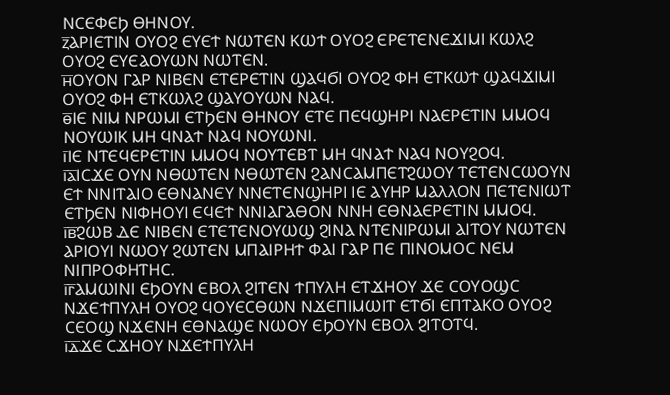ⲚⲤⲈⲪⲈϦ ⲐⲎⲚⲞⲨ.
ⲍ̅ⲀⲢⲒⲈⲦⲒⲚ ⲞⲨⲞϨ ⲈⲨⲈϮ ⲚⲰⲦⲈⲚ ⲔⲰϮ ⲞⲨⲞϨ ⲈⲢⲈⲦⲈⲚⲈϪⲒⲘⲒ ⲔⲰⲖϨ ⲞⲨⲞϨ ⲈⲨⲈⲀⲞⲨⲰⲚ ⲚⲰⲦⲈⲚ.
ⲏ̅ⲞⲨⲞⲚ ⲄⲀⲢ ⲚⲒⲂⲈⲚ ⲈⲦⲈⲢⲈⲦⲒⲚ ϢⲀϤϬⲒ ⲞⲨⲞϨ ⲪⲎ ⲈⲦⲔⲰϮ ϢⲀϤϪⲒⲘⲒ ⲞⲨⲞϨ ⲪⲎ ⲈⲦⲔⲰⲖϨ ϢⲀⲨⲞⲨⲰⲚ ⲚⲀϤ.
ⲑ̅ⲒⲈ ⲚⲒⲘ ⲚⲢⲰⲘⲒ ⲈⲦϦⲈⲚ ⲐⲎⲚⲞⲨ ⲈⲦⲈ ⲠⲈϤϢⲎⲢⲒ ⲚⲀⲈⲢⲈⲦⲒⲚ ⲘⲘⲞϤ ⲚⲞⲨⲰⲒⲔ ⲘⲎ ϤⲚⲀϮ ⲚⲀϤ ⲚⲞⲨⲰⲚⲒ.
ⲓ̅ⲒⲈ ⲚⲦⲈϤⲈⲢⲈⲦⲒⲚ ⲘⲘⲞϤ ⲚⲞⲨⲦⲈⲂⲦ ⲘⲎ ϤⲚⲀϮ ⲚⲀϤ ⲚⲞⲨϨⲞϤ.
ⲓ̅ⲁ̅ⲒⲤϪⲈ ⲞⲨⲚ ⲚⲐⲰⲦⲈⲚ ⲚⲐⲰⲦⲈⲚ ϨⲀⲚⲤⲀⲘⲠⲈⲦϨⲰⲞⲨ ⲦⲈⲦⲈⲚⲤⲰⲞⲨⲚ ⲈϮ ⲚⲚⲒⲦⲀⲒⲞ ⲈⲐⲚⲀⲚⲈⲨ ⲚⲚⲈⲦⲈⲚϢⲎⲢⲒ ⲒⲈ ⲀⲨⲎⲢ ⲘⲀⲖⲖⲞⲚ ⲠⲈⲦⲈⲚⲒⲰⲦ ⲈⲦϦⲈⲚ ⲚⲒⲪⲎⲞⲨⲒ ⲈϤⲈϮ ⲚⲚⲒⲀⲄⲀⲐⲞⲚ ⲚⲚⲎ ⲈⲐⲚⲀⲈⲢⲈⲦⲒⲚ ⲘⲘⲞϤ.
ⲓ̅ⲃ̅ϨⲰⲂ ⲆⲈ ⲚⲒⲂⲈⲚ ⲈⲦⲈⲦⲈⲚⲞⲨⲰϢ ϨⲒⲚⲀ ⲚⲦⲈⲚⲒⲢⲰⲘⲒ ⲀⲒⲦⲞⲨ ⲚⲰⲦⲈⲚ ⲀⲢⲒⲞⲨⲒ ⲚⲰⲞⲨ ϨⲰⲦⲈⲚ ⲘⲠⲀⲒⲢⲎϮ ⲪⲀⲒ ⲄⲀⲢ ⲠⲈ ⲠⲒⲚⲞⲘⲞⲤ ⲚⲈⲘ ⲚⲒⲠⲢⲞⲪⲎⲦⲎⲤ.
ⲓ̅ⲅ̅ⲀⲘⲰⲒⲚⲒ ⲈϦⲞⲨⲚ ⲈⲂⲞⲖ ϨⲒⲦⲈⲚ ϮⲠⲨⲖⲎ ⲈⲦϪⲎⲞⲨ ϪⲈ ⲤⲞⲨⲞϢⲤ ⲚϪⲈϮⲠⲨⲖⲎ ⲞⲨⲞϨ ϤⲞⲨⲈⲤⲐⲰⲚ ⲚϪⲈⲠⲒⲘⲰⲒⲦ ⲈⲦϬⲒ ⲈⲠⲦⲀⲔⲞ ⲞⲨⲞϨ ⲤⲈⲞϢ ⲚϪⲈⲚⲎ ⲈⲐⲚⲀϢⲈ ⲚⲰⲞⲨ ⲈϦⲞⲨⲚ ⲈⲂⲞⲖ ϨⲒⲦⲞⲦϤ.
ⲓ̅ⲇ̅ϪⲈ ⲤϪⲎⲞⲨ ⲚϪⲈϮⲠⲨⲖⲎ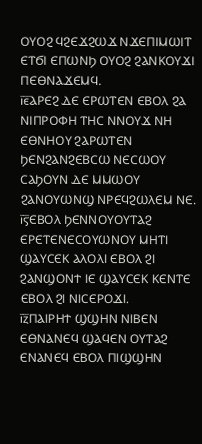ⲞⲨⲞϨ ϤϨⲈϪϨⲰϪ ⲚϪⲈⲠⲒⲘⲰⲒⲦ ⲈⲦϬⲒ ⲈⲠⲰⲚϦ ⲞⲨⲞϨ ϨⲀⲚⲔⲞⲨϪⲒ ⲠⲈⲐⲚⲀϪⲈⲘϤ.
ⲓ̅ⲉ̅ⲀⲢⲈϨ ⲆⲈ ⲈⲢⲰⲦⲈⲚ ⲈⲂⲞⲖ ϨⲀ ⲚⲒⲠⲢⲞⲪⲎ ⲦⲎⲤ ⲚⲚⲞⲨϪ ⲚⲎ ⲈⲐⲚⲎⲞⲨ ϨⲀⲢⲰⲦⲈⲚ ϦⲈⲚϨⲀⲚϨⲈⲂⲤⲰ ⲚⲈⲤⲰⲞⲨ ⲤⲀϦⲞⲨⲚ ⲆⲈ ⲘⲘⲰⲞⲨ ϨⲀⲚⲞⲨⲰⲚϢ ⲚⲢⲈϤϨⲰⲖⲈⲘ ⲚⲈ.
ⲓ̅ⲋ̅ⲈⲂⲞⲖ ϦⲈⲚⲚⲞⲨⲞⲨⲦⲀϨ ⲈⲢⲈⲦⲈⲚⲈⲤⲞⲨⲰⲚⲞⲨ ⲘⲎⲦⲒ ϢⲀⲨⲤⲈⲔ ⲀⲖⲞⲖⲒ ⲈⲂⲞⲖ ϨⲒ ϨⲀⲚϢⲞⲚϮ ⲒⲈ ϢⲀⲨⲤⲈⲔ ⲔⲈⲚⲦⲈ ⲈⲂⲞⲖ ϨⲒ ⲚⲒⲤⲈⲢⲞϪⲒ.
ⲓ̅ⲍ̅ⲠⲀⲒⲢⲎϮ ϢϢⲎⲚ ⲚⲒⲂⲈⲚ ⲈⲐⲚⲀⲚⲈϤ ϢⲀϤⲈⲚ ⲞⲨⲦⲀϨ ⲈⲚⲀⲚⲈϤ ⲈⲂⲞⲖ ⲠⲒϢϢⲎⲚ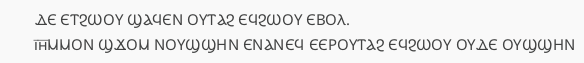ⲆⲈ ⲈⲦϨⲰⲞⲨ ϢⲀϤⲈⲚ ⲞⲨⲦⲀϨ ⲈϤϨⲰⲞⲨ ⲈⲂⲞⲖ.
ⲓ̅ⲏ̅ⲘⲘⲞⲚ ϢϪⲞⲘ ⲚⲞⲨϢϢⲎⲚ ⲈⲚⲀⲚⲈϤ ⲈⲈⲢⲞⲨⲦⲀϨ ⲈϤϨⲰⲞⲨ ⲞⲨⲆⲈ ⲞⲨϢϢⲎⲚ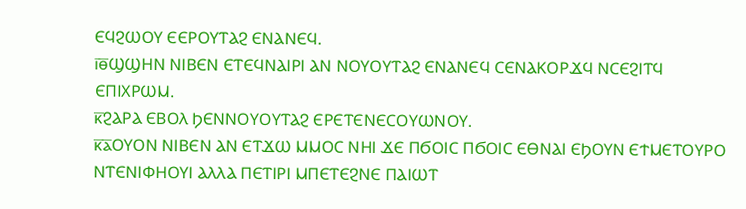ⲈϤϨⲰⲞⲨ ⲈⲈⲢⲞⲨⲦⲀϨ ⲈⲚⲀⲚⲈϤ.
ⲓ̅ⲑ̅ϢϢⲎⲚ ⲚⲒⲂⲈⲚ ⲈⲦⲈϤⲚⲀⲒⲢⲒ ⲀⲚ ⲚⲞⲨⲞⲨⲦⲀϨ ⲈⲚⲀⲚⲈϤ ⲤⲈⲚⲀⲔⲞⲢϪϤ ⲚⲤⲈϨⲒⲦϤ ⲈⲠⲒⲬⲢⲰⲘ.
ⲕ̅ϨⲀⲢⲀ ⲈⲂⲞⲖ ϦⲈⲚⲚⲞⲨⲞⲨⲦⲀϨ ⲈⲢⲈⲦⲈⲚⲈⲤⲞⲨⲰⲚⲞⲨ.
ⲕ̅ⲁ̅ⲞⲨⲞⲚ ⲚⲒⲂⲈⲚ ⲀⲚ ⲈⲦϪⲰ ⲘⲘⲞⲤ ⲚⲎⲒ ϪⲈ ⲠϬⲞⲒⲤ ⲠϬⲞⲒⲤ ⲈⲐⲚⲀⲒ ⲈϦⲞⲨⲚ ⲈϮⲘⲈⲦⲞⲨⲢⲞ ⲚⲦⲈⲚⲒⲪⲎⲞⲨⲒ ⲀⲖⲖⲀ ⲠⲈⲦⲒⲢⲒ ⲘⲠⲈⲦⲈϨⲚⲈ ⲠⲀⲒⲰⲦ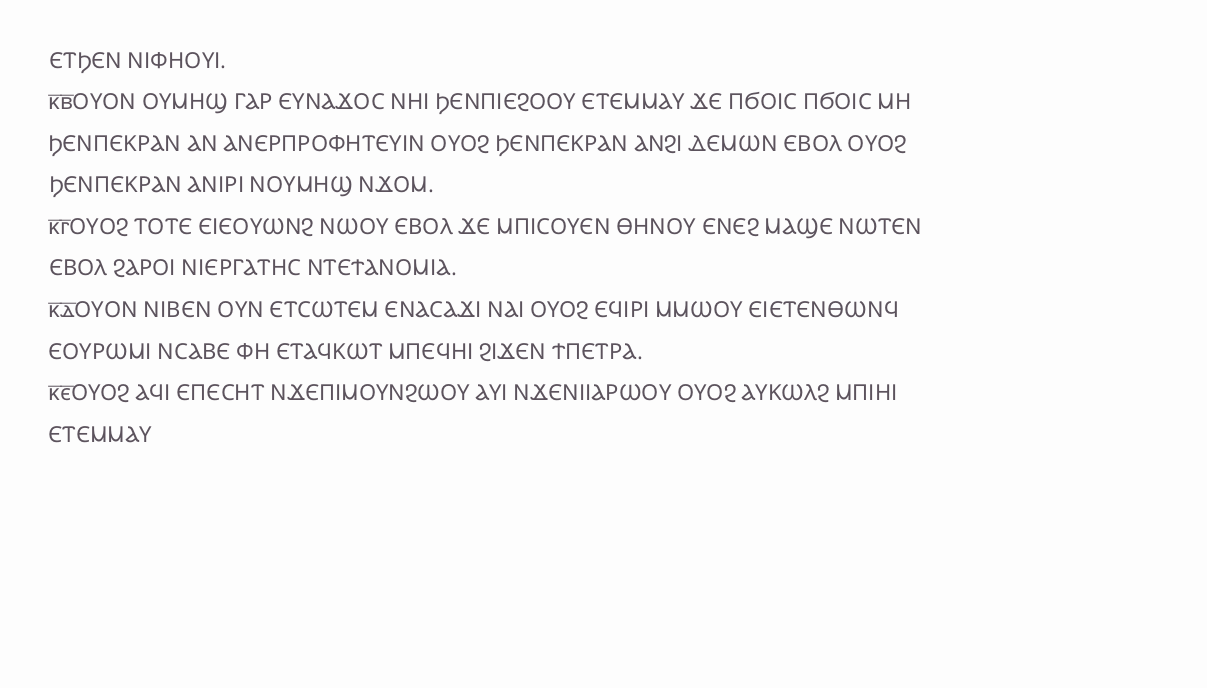ⲈⲦϦⲈⲚ ⲚⲒⲪⲎⲞⲨⲒ.
ⲕ̅ⲃ̅ⲞⲨⲞⲚ ⲞⲨⲘⲎϢ ⲄⲀⲢ ⲈⲨⲚⲀϪⲞⲤ ⲚⲎⲒ ϦⲈⲚⲠⲒⲈϨⲞⲞⲨ ⲈⲦⲈⲘⲘⲀⲨ ϪⲈ ⲠϬⲞⲒⲤ ⲠϬⲞⲒⲤ ⲘⲎ ϦⲈⲚⲠⲈⲔⲢⲀⲚ ⲀⲚ ⲀⲚⲈⲢⲠⲢⲞⲪⲎⲦⲈⲨⲒⲚ ⲞⲨⲞϨ ϦⲈⲚⲠⲈⲔⲢⲀⲚ ⲀⲚϨⲒ ⲆⲈⲘⲰⲚ ⲈⲂⲞⲖ ⲞⲨⲞϨ ϦⲈⲚⲠⲈⲔⲢⲀⲚ ⲀⲚⲒⲢⲒ ⲚⲞⲨⲘⲎϢ ⲚϪⲞⲘ.
ⲕ̅ⲅ̅ⲞⲨⲞϨ ⲦⲞⲦⲈ ⲈⲒⲈⲞⲨⲰⲚϨ ⲚⲰⲞⲨ ⲈⲂⲞⲖ ϪⲈ ⲘⲠⲒⲤⲞⲨⲈⲚ ⲐⲎⲚⲞⲨ ⲈⲚⲈϨ ⲘⲀϢⲈ ⲚⲰⲦⲈⲚ ⲈⲂⲞⲖ ϨⲀⲢⲞⲒ ⲚⲒⲈⲢⲄⲀⲦⲎⲤ ⲚⲦⲈϮⲀⲚⲞⲘⲒⲀ.
ⲕ̅ⲇ̅ⲞⲨⲞⲚ ⲚⲒⲂⲈⲚ ⲞⲨⲚ ⲈⲦⲤⲰⲦⲈⲘ ⲈⲚⲀⲤⲀϪⲒ ⲚⲀⲒ ⲞⲨⲞϨ ⲈϤⲒⲢⲒ ⲘⲘⲰⲞⲨ ⲈⲒⲈⲦⲈⲚⲐⲰⲚϤ ⲈⲞⲨⲢⲰⲘⲒ ⲚⲤⲀⲂⲈ ⲪⲎ ⲈⲦⲀϤⲔⲰⲦ ⲘⲠⲈϤⲎⲒ ϨⲒϪⲈⲚ ϮⲠⲈⲦⲢⲀ.
ⲕ̅ⲉ̅ⲞⲨⲞϨ ⲀϤⲒ ⲈⲠⲈⲤⲎⲦ ⲚϪⲈⲠⲒⲘⲞⲨⲚϨⲰⲞⲨ ⲀⲨⲒ ⲚϪⲈⲚⲒⲒⲀⲢⲰⲞⲨ ⲞⲨⲞϨ ⲀⲨⲔⲰⲖϨ ⲘⲠⲒⲎⲒ ⲈⲦⲈⲘⲘⲀⲨ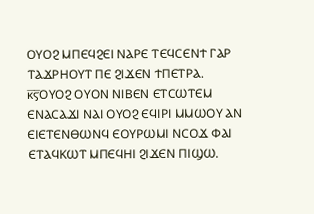ⲞⲨⲞϨ ⲘⲠⲈϤϨⲈⲒ ⲚⲀⲢⲈ ⲦⲈϤⲤⲈⲚϮ ⲄⲀⲢ ⲦⲀϪⲢⲎⲞⲨⲦ ⲠⲈ ϨⲒϪⲈⲚ ϮⲠⲈⲦⲢⲀ.
ⲕ̅ⲋ̅ⲞⲨⲞϨ ⲞⲨⲞⲚ ⲚⲒⲂⲈⲚ ⲈⲦⲤⲰⲦⲈⲘ ⲈⲚⲀⲤⲀϪⲒ ⲚⲀⲒ ⲞⲨⲞϨ ⲈϤⲒⲢⲒ ⲘⲘⲰⲞⲨ ⲀⲚ ⲈⲒⲈⲦⲈⲚⲐⲰⲚϤ ⲈⲞⲨⲢⲰⲘⲒ ⲚⲤⲞϪ ⲪⲀⲒ ⲈⲦⲀϤⲔⲰⲦ ⲘⲠⲈϤⲎⲒ ϨⲒϪⲈⲚ ⲠⲒϢⲰ.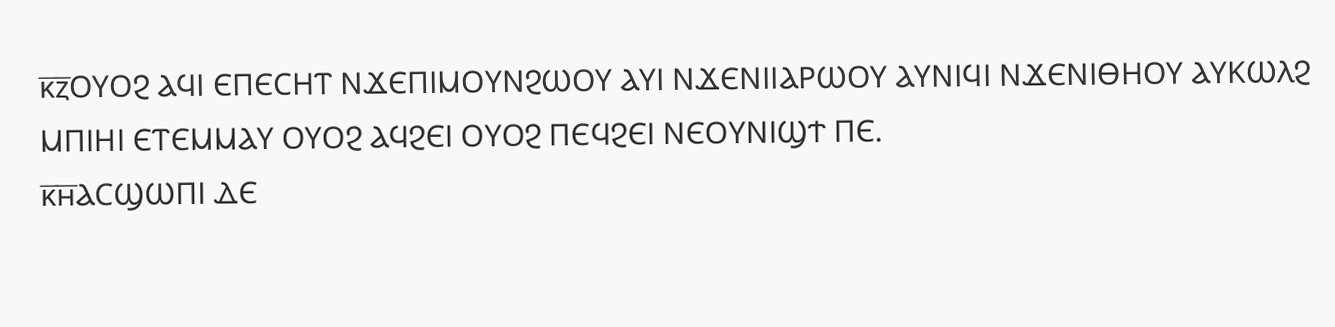ⲕ̅ⲍ̅ⲞⲨⲞϨ ⲀϤⲒ ⲈⲠⲈⲤⲎⲦ ⲚϪⲈⲠⲒⲘⲞⲨⲚϨⲰⲞⲨ ⲀⲨⲒ ⲚϪⲈⲚⲒⲒⲀⲢⲰⲞⲨ ⲀⲨⲚⲒϤⲒ ⲚϪⲈⲚⲒⲐⲎⲞⲨ ⲀⲨⲔⲰⲖϨ ⲘⲠⲒⲎⲒ ⲈⲦⲈⲘⲘⲀⲨ ⲞⲨⲞϨ ⲀϤϨⲈⲒ ⲞⲨⲞϨ ⲠⲈϤϨⲈⲒ ⲚⲈⲞⲨⲚⲒϢϮ ⲠⲈ.
ⲕ̅ⲏ̅ⲀⲤϢⲰⲠⲒ ⲆⲈ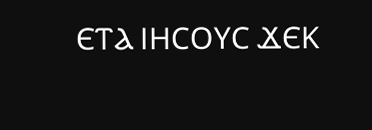ⲈⲦⲀ ⲒⲎⲤⲞⲨⲤ ϪⲈⲔ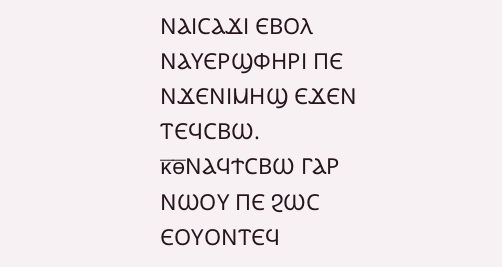ⲚⲀⲒⲤⲀϪⲒ ⲈⲂⲞⲖ ⲚⲀⲨⲈⲢϢⲪⲎⲢⲒ ⲠⲈ ⲚϪⲈⲚⲒⲘⲎϢ ⲈϪⲈⲚ ⲦⲈϤⲤⲂⲰ.
ⲕ̅ⲑ̅ⲚⲀϤϮⲤⲂⲰ ⲄⲀⲢ ⲚⲰⲞⲨ ⲠⲈ ϨⲰⲤ ⲈⲞⲨⲞⲚⲦⲈϤ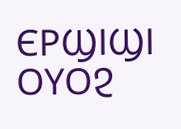ⲈⲢϢⲒϢⲒ ⲞⲨⲞϨ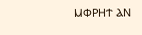ⲘⲪⲢⲎϮ ⲀⲚ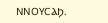ⲚⲚⲞⲨⲤⲀϦ.